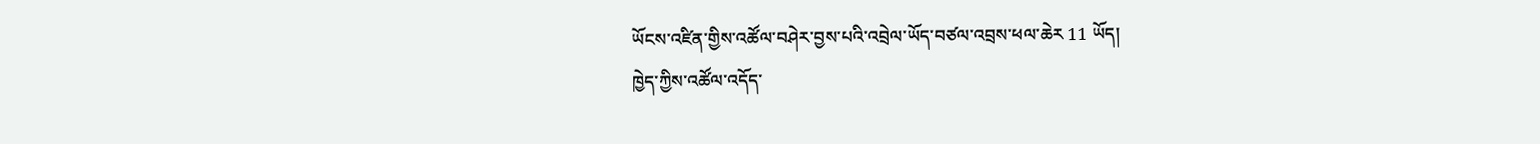ཡོངས་འཛིན་གྱིས་འཚོལ་བཤེར་བྱས་པའི་འབྲེལ་ཡོད་བཙལ་འབྲས་ཕལ་ཆེར 11 ཡོད།
ཁྱེད་ཀྱིས་འཚོལ་འདོད་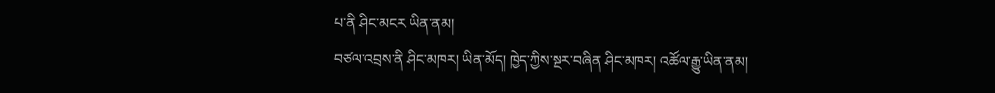པ་ནི ཤིང་མངར ཡིན་ནམ།
བཙལ་འབྲས་ནི ཤིང་མཁར། ཡིན་མོད། ཁྱེད་ཀྱིས་སྔར་བཞིན ཤིང་མཁར། འཚོལ་རྒྱུ་ཡིན་ནམ།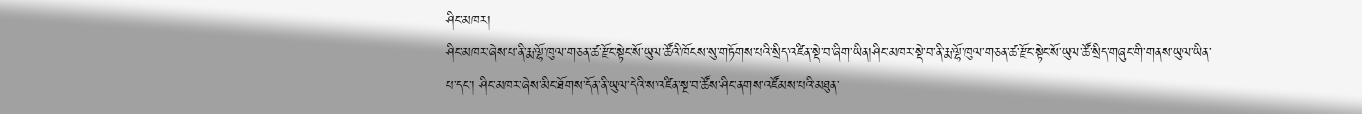ཤིང་མཁར།
ཤིང་མཁར་ཞེས་པ་ནི་རྨ་ལྷོ་ཁུལ་གཅན་ཚ་རྫོང་སྟེང་སོ་ཡུལ་ཚོའི་ཁོངས་སུ་གཏོགས་པའི་སྲིད་འཛིན་སྡེ་བ་ཞིག་ཡིན།ཤིང་མཁར་སྡེ་བ་ནི་རྨ་ལྷོ་ཁུལ་གཅན་ཚ་རྫོང་སྟེང་སོ་ཡུལ་ཚོ་སྲིད་གཞུང་གི་གནས་ཡུལ་ཡིན་པ་དང་། ཤིང་མཁར་ཞེས་མིང་ཐོགས་དོན་ནི་ཡུལ་དེའི་ས་འཛིན་སྔ་བ་ཚོས་ཤིང་ནགས་འཛོམས་པའི་མཐུན་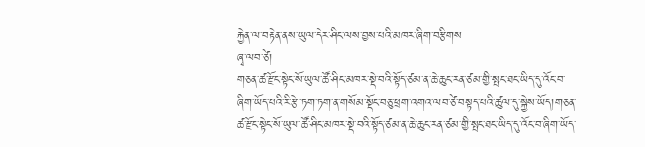རྐྱེན་ལ་བརྟེན་ནས་ཡུལ་དེར་ཤིང་ལས་བྱས་པའི་མཁར་ཞིག་བརྩིགས
ཞྭ་ལབ་ཙེ།
གཅན་ཚ་རྫོང་སྟེང་སོ་ཡུལ་ཚོ་ཤིང་མཁར་སྡེ་བའི་སྟོད་ཙམ་ན་ཆེ་ཆུང་རན་ཙམ་གྱི་སྤང་ཐང་ཡིད་དུ་འོང་བ་ཞིག་ཡོད་པའི་རི་རྩེ་ཏག་ཏག་ན་གསོམ་སྡོང་བཅུ་ཕྲག་འགའ་ལབ་ཙེ་བསྟད་པའི་ཚུལ་དུ་སྐྱེས་ཡོད།གཅན་ཚ་རྫོང་སྟེང་སོ་ཡུལ་ཚོ་ཤིང་མཁར་སྡེ་བའི་སྟོད་ཙམ་ན་ཆེ་ཆུང་རན་ཙམ་གྱི་སྤང་ཐང་ཡིད་དུ་འོང་བ་ཞིག་ཡོད་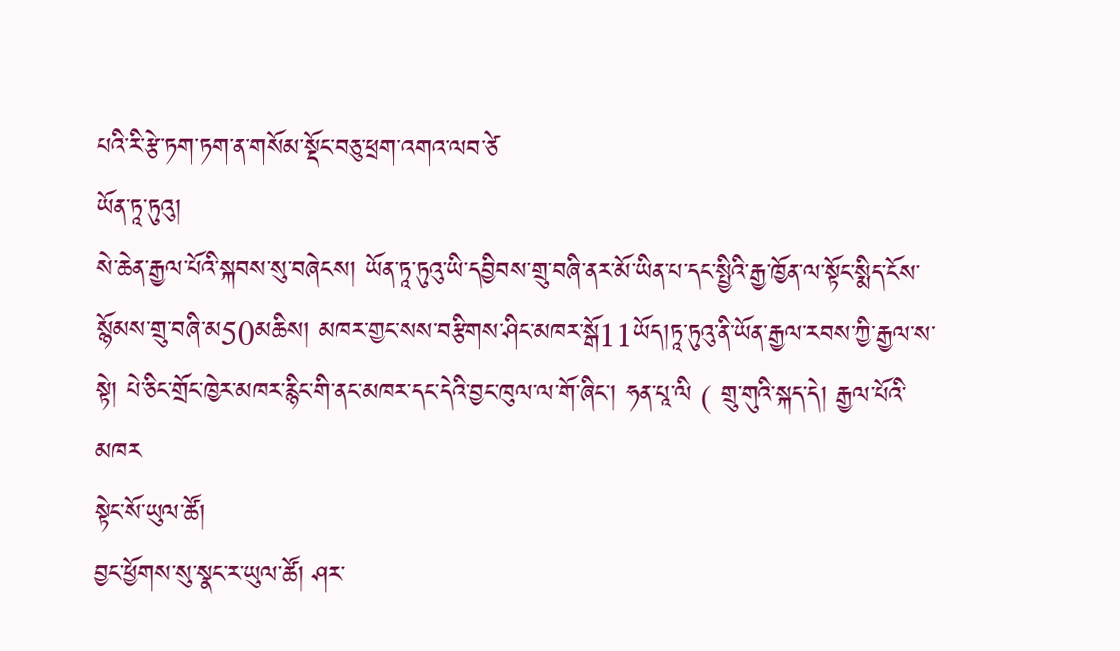པའི་རི་རྩེ་ཏག་ཏག་ན་གསོམ་སྡོང་བཅུ་ཕྲག་འགའ་ལབ་ཙེ
ཡོན་ཏཱ་ཏུའུ།
སེ་ཆེན་རྒྱལ་པོའི་སྐབས་སུ་བཞེངས། ཡོན་ཏཱ་ཏུའུ་ཡི་དབྱིབས་གྲུ་བཞི་ནར་མོ་ཡིན་པ་དང་སྤྱིའི་རྒྱ་ཁྱོན་ལ་སྟོང་སྨིད་ངོས་སྙོམས་གྲུ་བཞི་མ50མཆིས། མཁར་གྱང་སས་བརྩིགས་ཤིང་མཁར་སྒོ11ཡོད།ཏཱ་ཏུའུ་ནི་ཡོན་རྒྱལ་རབས་ཀྱི་རྒྱལ་ས་སྟེ། པེ་ཅིང་གྲོང་ཁྱེར་མཁར་རྙིང་གི་ནང་མཁར་དང་དེའི་བྱང་ཁུལ་ལ་གོ་ཞིང་། ཧན་པཱ་ལི ( གྲུ་གུའི་སྐད་དེ། རྒྱལ་པོའི་མཁར
སྟེང་སོ་ཡུལ་ཚོ།
བྱང་ཕྱོགས་སུ་སྣང་ར་ཡུལ་ཚོ། ཤར་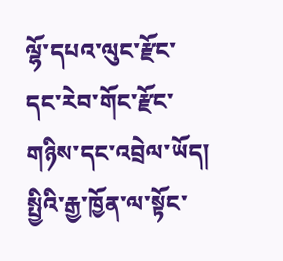ལྷོ་དཔའ་ལུང་རྫོང་དང་རེབ་གོང་རྫོང་གཉིས་དང་འབྲེལ་ཡོད། སྤྱིའི་རྒྱ་ཁྱོན་ལ་སྟོང་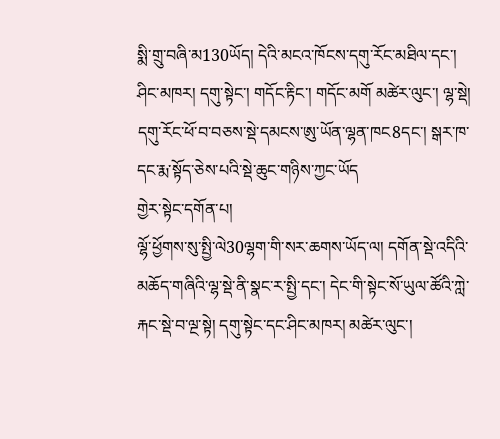སྨི་གྲུ་བཞི་མ130ཡོད། དེའི་མངའ་ཁོངས་དགུ་རོང་མཐིལ་དང་། ཤིང་མཁར། དགུ་སྟེང་། གདོང་རྟིང་། གདོང་མགོ མཚེར་ལུང་། ལྷ་སྡེ། དགུ་རོང་ཕོ་བ་བཅས་སྡེ་དམངས་ཨུ་ཡོན་ལྷན་ཁང8དང་། སྒར་ཁ་དང་རྨ་སྟོད་ཅེས་པའི་སྡེ་ཆུང་གཉིས་ཀྱང་ཡོད
གྱེར་སྟེང་དགོན་པ།
ལྷོ་ཕྱོགས་སུ་སྤྱི་ལེ30ལྷག་གི་སར་ཆགས་ཡོད་ལ། དགོན་སྡེ་འདིའི་མཆོད་གཞིའི་ལྷ་སྡེ་ནི་སྣང་ར་སྤྱི་དང་། དེང་གི་སྟེང་སོ་ཡུལ་ཚོའི་ཀླེ་རྐང་སྡེ་བ་ལྔ་སྟེ། དགུ་སྟེང་དང་ཤིང་མཁར། མཚེར་ལུང་།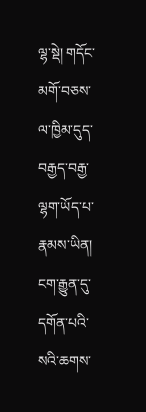ལྷ་སྡེ། གདོང་མགོ་བཅས་ལ་ཁྱིམ་དུད་བརྒྱད་བརྒྱ་ལྷག་ཡོད་པ་རྣམས་ཡིན། ངག་རྒྱུན་དུ་དགོན་པའི་སའི་ཆགས་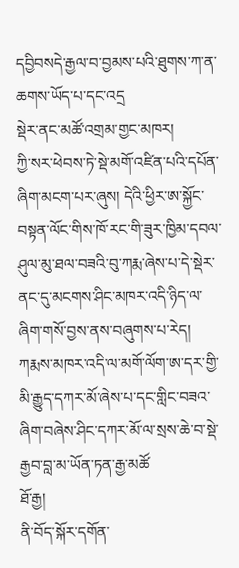དབྱིབསདེ་རྒྱལ་བ་བྱམས་པའི་ཐུགས་ཀ་ན་ཆགས་ཡོད་པ་དང་འདྲ
སྡེར་ནང་མཚོ་འགྲམ་གྱང་མཁར།
ཀྱི་སར་ཕེབས་ཏེ་སྡེ་མགོ་འཛིན་པའི་དཔོན་ཞིག་མངག་པར་ཞུས། དེའི་ཕྱིར་ཨ་སྐྱོང་བསྟན་ལོང་གིས་ཁོ་རང་གི་ཟུར་ཁྱིམ་དབལ་ཤུལ་མུ་ཐལ་བཟའི་བུ་ཀརྨ་ཞེས་པ་དེ་སྡེར་ནང་དུ་མངགས་ཤིང་མཁར་འདི་ཉིད་ལ་ཞིག་གསོ་བྱས་ནས་བཞུགས་པ་རེད། ཀརྨས་མཁར་འདི་ལ་མགོ་ལོག་ཨ་དར་གྱི་མི་རྒྱུད་དཀར་མོ་ཞེས་པ་དང་གླིང་བཟའ་ཞིག་བཞེས་ཤིང་དཀར་མོ་ལ་སྲས་ཆེ་བ་སྡེ་རྒྱབ་བླ་མ་ཡོན་ཏན་རྒྱ་མཚོ
ཐོ་རྒྱ།
ནི་བོད་སྐོར་དགོན་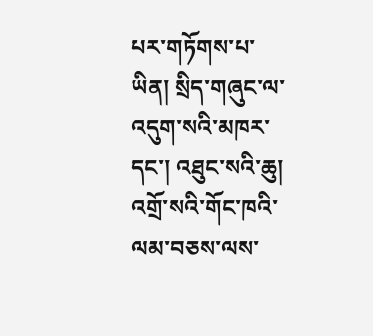པར་གཏོགས་པ་ཡིན། སྲིད་གཞུང་ལ་འདུག་སའི་མཁར་དང་། འཐུང་སའི་ཆུ། འགྲོ་སའི་གོང་ཁའི་ལམ་བཅས་ལས་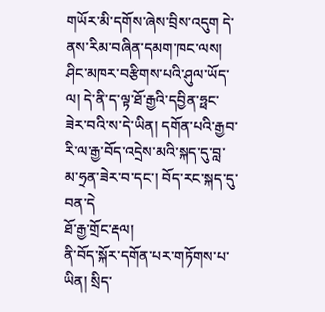གཡོར་མི་དགོས་ཞེས་བྲིས་འདུག དེ་ནས་རིམ་བཞིན་དམག་ཁང་ལས། ཤིང་མཁར་བརྩིགས་པའི་ཤུལ་ཡོད་ལ། དེ་ནི་ད་ལྟ་ཐོ་རྒྱའི་དབྱིན་ཧྥང་ཟེར་བའི་ས་དེ་ཡིན། དགོན་པའི་རྒྱབ་རི་ལ་རྒྱ་བོད་འདྲེས་མའི་སྐད་དུ་བླ་མ་ཧྲན་ཟེར་བ་དང་། བོད་རང་སྐད་དུ་བན་དེ
ཐོ་རྒྱ་གྲོང་རྡལ།
ནི་བོད་སྐོར་དགོན་པར་གཏོགས་པ་ཡིན། སྲིད་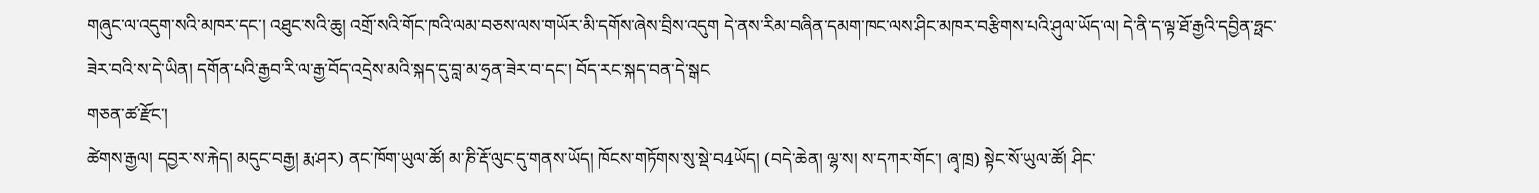གཞུང་ལ་འདུག་སའི་མཁར་དང་། འཐུང་སའི་ཆུ། འགྲོ་སའི་གོང་ཁའི་ལམ་བཅས་ལས་གཡོར་མི་དགོས་ཞེས་བྲིས་འདུག དེ་ནས་རིམ་བཞིན་དམག་ཁང་ལས་ཤིང་མཁར་བརྩིགས་པའི་ཤུལ་ཡོད་ལ། དེ་ནི་ད་ལྟ་ཐོ་རྒྱའི་དབྱིན་ཧྥང་ཟེར་བའི་ས་དེ་ཡིན། དགོན་པའི་རྒྱབ་རི་ལ་རྒྱ་བོད་འདྲེས་མའི་སྐད་དུ་བླ་མ་ཧྲན་ཟེར་བ་དང་། བོད་རང་སྐད་བན་དེ་སྒང
གཅན་ཚ་རྫོང་།
ཚེགས་རྒྱལ། དབྱར་ས་རྐེད། མདུང་བརྒྱ། རྨ་ཤར) ནང་ཁོག་ཡུལ་ཚོ། མ་ཎི་རྡོ་ལུང་དུ་གནས་ཡོད། ཁོངས་གཏོགས་སུ་སྡེ་བ4ཡོད། (བདེ་ཆེན། ལྷ་ས། ས་དཀར་གོང་། ཞྭ་ཁྲ) སྟེང་སོ་ཡུལ་ཚོ། ཤིང་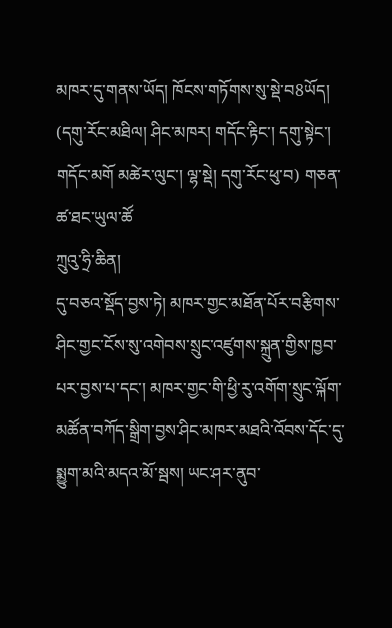མཁར་དུ་གནས་ཡོད། ཁོངས་གཏོགས་སུ་སྡེ་བ8ཡོད། (དགུ་རོང་མཐིལ། ཤིང་མཁར། གདོང་རྟིང་། དགུ་སྟེང་། གདོང་མགོ མཚེར་ལུང་། ལྷ་སྡེ། དགུ་རོང་ཕུ་བ) གཅན་ཚ་ཐང་ཡུལ་ཚོ
ཀྲུའུ་ཧྲི་ཆིན།
དུ་བཅའ་སྡོད་བྱས་ཏེ། མཁར་གྱང་མཐོན་པོར་བརྩིགས་ཤིང་གྱང་ངོས་སུ་འགེབས་སྲུང་འཛུགས་སྐྲུན་གྱིས་ཁྱབ་པར་བྱས་པ་དང་། མཁར་གྱང་གི་ཕྱི་རུ་འགོག་སྲུང་ལྐོག་མཚོན་བཀོད་སྒྲིག་བྱས་ཤིང་མཁར་མཐའི་འོབས་དོང་དུ་སྨྱུག་མའི་མདའ་མོ་སྦས། ཡང་ཤར་ནུབ་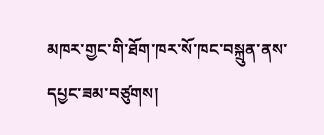མཁར་གྱང་གི་ཐོག་ཁར་སོ་ཁང་བསྐྲུན་ནས་དཔྱང་ཟམ་བཙུགས།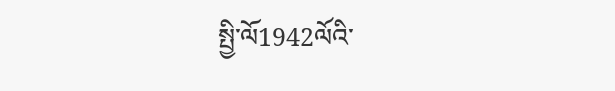སྤྱི་ལོ1942ལོའི་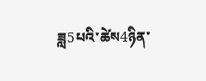ཟླ5པའི་ཚེས4ཉིན་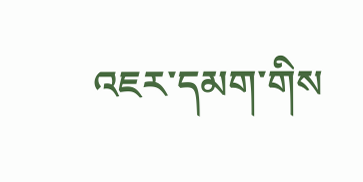འཇར་དམག་གིས